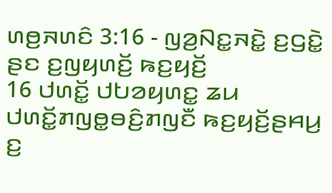ꤛꤥ꤬ꤏꤛꤢꤨ 3:16 - ꤜꤤ꤬ꤡꤢ꤭ꤏꤢꤧ꤭ ꤢ꤬ꤞꤢꤧ꤭ ꤔꤢ ꤢ꤬ꤜꤟꤛꤢꤩ꤬ ꤒꤢ꤬ꤟꤢꤩ꤬
16 ꤓꤛꤢꤩ꤭ ꤓꤝꤤꤟꤛꤢ꤭ ꤘꤣ ꤓꤛꤢꤩ꤭ꤊꤜꤥ꤭ꤋꤢꤨ꤬ꤊꤜꤢꤪ ꤒꤢ꤬ꤟꤢꤩ꤬ꤔꤌꤣ꤬ ꤢ꤬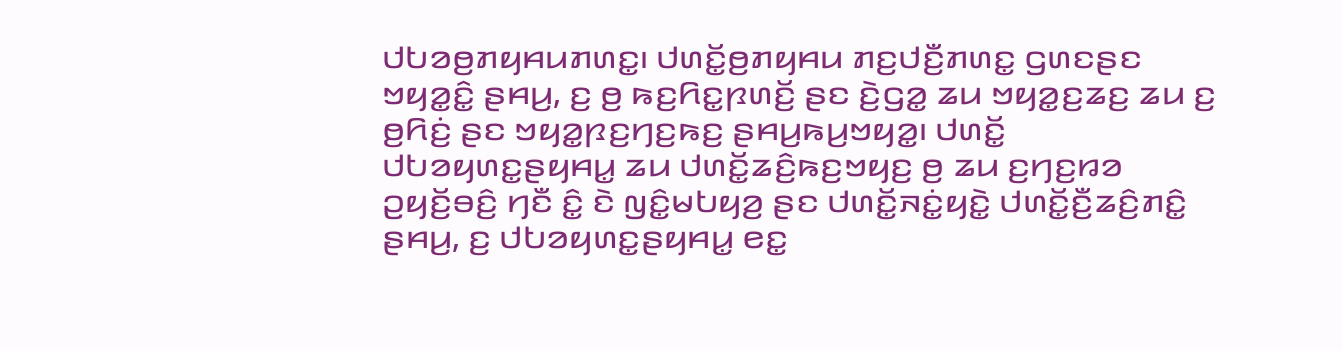ꤓꤝꤤꤥ꤬ꤊꤟꤌꤣꤊꤛꤢ꤭꤯ ꤓꤛꤢꤩ꤭ꤥ꤬ꤊꤟꤌꤣ ꤊꤢ꤬ꤓꤢꤪ꤬ꤊꤛꤢ꤭ ꤞꤛꤢꤔꤢ ꤠꤟꤤ꤭ꤢꤨ꤭ ꤔꤌꤣ꤬, ꤢ꤬ ꤥ꤬ ꤒꤢ꤬ꤖꤢ꤭ꤐꤛꤢꤩ꤬ ꤔꤢ ꤢꤧ꤬ꤞꤤ꤭ ꤘꤣ ꤠꤟꤤ꤭ꤢ꤬ꤘꤢ꤬ ꤘꤣ ꤢ꤬ ꤥ꤬ꤖꤢꤦ꤬ ꤔꤢ ꤠꤟꤤ꤭ꤐꤢ꤬ꤚꤢ꤬ꤒꤢ꤬ ꤔꤌꤣ꤬ꤒꤣ꤬ꤠꤟꤤ꤭꤯ ꤓꤛꤢꤩ꤭ ꤓꤝꤤꤟꤛꤢ꤭ꤔꤟꤌꤣ꤭ ꤘꤣ ꤓꤛꤢꤩ꤭ꤘꤢꤨ꤬ꤒꤢ꤬ꤠꤟꤢ꤬ ꤥ꤬ ꤘꤣ ꤢ꤬ꤚꤢ꤬ꤙꤤ ꤑꤟꤢꤩ꤬ꤋꤢꤨ꤬ ꤚꤢꤪ ꤢꤨ꤭ ꤢꤧ ꤜꤢꤨ꤭ꤗꤝꤟꤤ꤬ ꤔꤢ ꤓꤛꤢꤩ꤭ꤏꤢꤦ꤭ꤟꤢꤧ꤭ ꤓꤛꤢꤩ꤭ꤢꤪ꤬ꤘꤢꤨ꤬ꤊꤢꤨ꤭ ꤔꤌꤣ꤬, ꤢ꤬ ꤓꤝꤤꤟꤛꤢ꤭ꤔꤟꤌꤣ꤭ ꤕꤢ꤭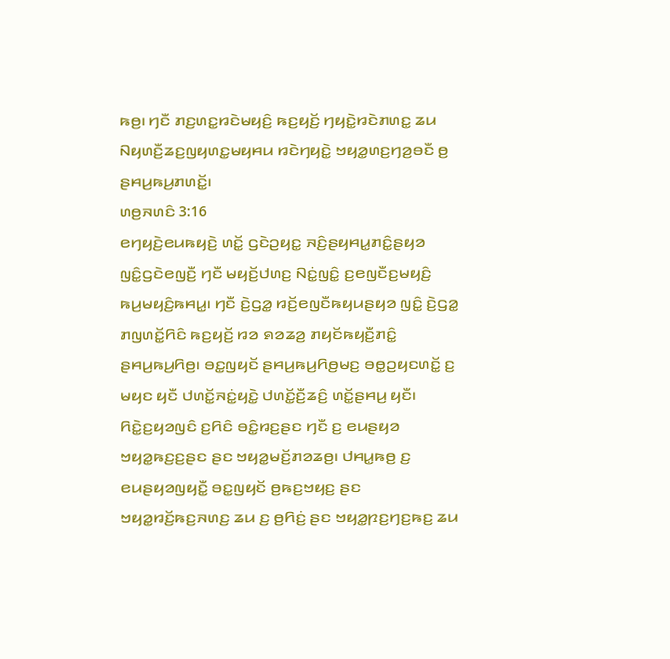ꤒꤥ꤬꤯ ꤚꤢꤪ ꤊꤢ꤬ꤛꤢ꤭ꤙꤢꤧꤗꤟꤢꤨ꤬ ꤒꤢ꤬ꤟꤢꤩ꤬ ꤚꤟꤢꤧ꤭ꤙꤢꤧꤊꤛꤢ꤭ ꤘꤣ ꤡꤟꤛꤢꤪ꤬ꤘꤢ꤬ꤜꤟꤛꤢ꤭ꤗꤟꤌꤣ ꤙꤢꤧꤚꤟꤢꤧ꤭ ꤠꤟꤤ꤭ꤛꤢ꤬ꤚꤤ꤬ꤋꤢꤪ ꤥ꤬ ꤔꤌꤣ꤬ꤒꤣ꤬ꤊꤛꤢꤩ꤭꤯
ꤛꤥ꤬ꤏꤛꤢꤨ 3:16
ꤕꤚꤟꤢꤧ꤬ꤕꤣꤒꤟꤢꤧ꤬ ꤛꤢꤩ꤭ ꤞꤢꤧꤑꤟꤢ꤭ ꤏꤢꤨ꤬ꤔꤟꤌꤣ꤭ꤊꤢꤨ꤭ꤔꤟꤤ ꤜꤢꤨ꤭ꤞꤢꤧꤕꤜꤢꤪ꤬ ꤚꤢꤪ ꤗꤟꤢꤩ꤬ꤓꤛꤢ꤬ ꤡꤢꤦ꤭ꤜꤢꤨ꤭ ꤢ꤬ꤕꤜꤢꤪꤢ꤬ꤗꤟꤢꤨ꤬ ꤒꤣ꤬ꤗꤟꤢꤨ꤬ꤒꤌꤣ꤭꤯ ꤚꤢꤪ ꤢꤧ꤬ꤞꤤ꤭ ꤙꤢꤩ꤬ꤕꤜꤢꤪꤒꤟꤣꤔꤟꤤ ꤜꤢꤨ꤭ ꤢꤧ꤬ꤞꤤ꤭ ꤊꤜꤛꤢꤩ꤭ꤖꤢꤨ ꤒꤢ꤬ꤟꤢꤩ꤬ ꤙꤤ ꤎꤤꤘꤤ꤬ ꤊꤟꤢꤩꤒꤟꤢꤪ꤬ꤊꤢꤨ꤭ ꤔꤌꤣ꤬ꤒꤣ꤬ꤖꤥ꤬꤯ ꤋꤢ꤭ꤜꤟꤢꤩ ꤔꤌꤣ꤬ꤒꤣ꤬ꤖꤥ꤬ꤗꤢ꤬ ꤋꤥ꤭ꤑꤟꤢꤛꤢꤩ꤭ ꤢ꤬ ꤗꤟꤢ ꤟꤢꤪ ꤓꤛꤢꤩ꤭ꤏꤢꤦ꤭ꤟꤢꤧ꤭ ꤓꤛꤢꤩ꤭ꤢꤪ꤬ꤘꤢꤨ꤬ ꤛꤢꤩ꤭ꤔꤌꤣ꤬ ꤟꤢꤪ꤯
ꤖꤢꤧ꤭ꤢ꤬ꤟꤤꤜꤢꤨ ꤢ꤬ꤖꤢꤨ ꤋꤢꤨ꤭ꤙꤢ꤬ꤔꤢ ꤚꤢꤪ ꤢ꤬ ꤕꤣꤔꤟꤤ ꤠꤟꤤ꤭ꤒꤢ꤬ꤢ꤬ꤔꤢ ꤔꤢ ꤠꤟꤤ꤭ꤗꤢꤩ꤬ꤊꤤꤘꤥ꤬꤯ ꤓꤌꤣ꤭ꤒꤥ꤬ ꤢ꤬ ꤕꤣꤔꤟꤤꤜꤟꤢꤪ꤭ ꤋꤢ꤭ꤜꤟꤢꤩ ꤥ꤬ꤒꤢ꤬ꤠꤟꤢ꤬ ꤔꤢ ꤠꤟꤤ꤭ꤙꤢꤩ꤬ꤒꤢ꤬ꤏꤛꤢ꤬ ꤘꤣ ꤢ꤬ ꤥ꤬ꤖꤢꤦ꤬ ꤔꤢ ꤠꤟꤤ꤭ꤐꤢ꤬ꤚꤢ꤬ꤒꤢ꤬ ꤘꤣ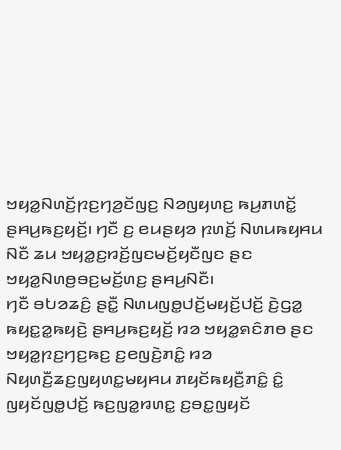ꤠꤟꤤ꤭ꤡꤛꤢꤩ꤬ꤐꤢ꤬ꤚꤤ꤬ꤢꤩꤜꤢ꤬ ꤡꤤꤜꤟꤛꤢ꤬ ꤒꤣ꤬ꤊꤛꤢꤩ꤭ ꤔꤌꤣ꤬ꤒꤢ꤬ꤟꤢꤩ꤬꤯ ꤚꤢꤪ ꤢ꤬ ꤕꤣꤔꤟꤤ ꤐꤛꤢꤩ꤬ ꤡꤛꤣꤒꤟꤌꤣ ꤡꤢꤪ ꤘꤣ ꤠꤟꤤ꤭ꤢ꤬ꤙꤢꤩ꤬ꤜꤢꤗꤢꤩ꤬ꤟꤢꤪꤜꤢ ꤔꤢ ꤠꤟꤤ꤭ꤡꤛꤥ꤬ꤋꤢ꤬ꤗꤢꤩ꤬ꤛꤢ꤬ ꤔꤌꤣ꤬ꤡꤢꤪ꤯
ꤚꤢꤪ ꤋꤝꤤꤘꤢꤨ꤬ ꤔꤢꤪ꤭ ꤡꤛꤣꤜꤥ꤭ꤓꤢꤩ꤬ꤗꤟꤢꤩ꤬ꤓꤢꤩ꤬ ꤢꤧ꤬ꤞꤤ꤭ ꤒꤟꤢ꤭ꤤ꤭ꤒꤟꤢꤧ꤬ ꤔꤌꤣ꤬ꤒꤢ꤬ꤟꤢꤩ꤬ ꤙꤤ ꤠꤟꤤ꤭ꤎꤢꤨꤊꤥ ꤔꤢ ꤠꤟꤤ꤭ꤐꤢ꤬ꤚꤢ꤬ꤒꤢ꤬ ꤢ꤬ꤕꤜꤢꤧ꤬ꤊꤢꤨ꤭ ꤙꤤ ꤡꤟꤛꤢꤪ꤬ꤘꤢ꤬ꤜꤟꤛꤢ꤭ꤗꤟꤌꤣ ꤊꤟꤢꤩꤒꤟꤢꤪ꤬ꤊꤢꤨ꤭ ꤢꤨ꤭ ꤜꤟꤢꤩꤜꤥ꤭ꤓꤢꤩ꤬ ꤒꤢ꤬ꤜꤤ꤭ꤙꤛꤢ꤭ ꤢ꤬ꤋꤢ꤭ꤜꤟꤢꤩ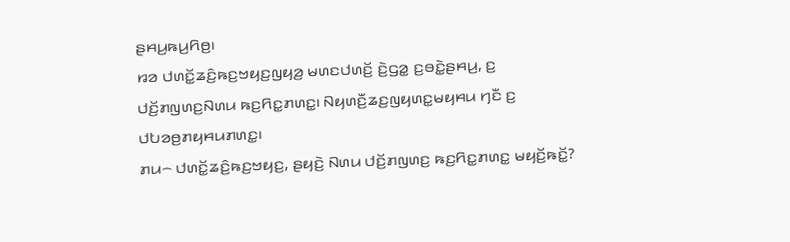ꤔꤌꤣ꤬ꤒꤣ꤬ꤖꤥ꤬꤯
ꤙꤤ ꤓꤛꤢꤩ꤭ꤘꤢꤨ꤬ꤒꤢ꤬ꤠꤟꤢ꤬ꤜꤟꤤ꤬ ꤗꤛꤢꤓꤛꤢꤩ꤬ ꤢꤧ꤬ꤞꤤ꤭ ꤢ꤬ꤋꤢꤧ꤭ꤔꤌꤣ꤬, ꤢ꤬ ꤓꤢꤩ꤬ꤊꤜꤛꤢ꤬ꤡꤛꤣ ꤒꤢ꤬ꤖꤢ꤭ꤊꤛꤢ꤭꤯ ꤡꤟꤛꤢꤪ꤬ꤘꤢ꤬ꤜꤟꤛꤢ꤭ꤗꤟꤌꤣ ꤚꤢꤪ ꤢ꤬ ꤓꤝꤤꤥ꤬ꤊꤟꤌꤣꤊꤛꤢ꤭꤯
ꤊꤣ꤮ ꤓꤛꤢꤩ꤭ꤘꤢꤨ꤬ꤒꤢ꤬ꤠꤟꤢ꤬, ꤔꤟꤢꤧ꤬ ꤡꤛꤣ ꤓꤢꤩ꤬ꤊꤜꤛꤢ꤬ ꤒꤢ꤬ꤖꤢ꤭ꤊꤛꤢ꤭ ꤗꤟꤢꤩ꤬ꤒꤢꤩ꤭?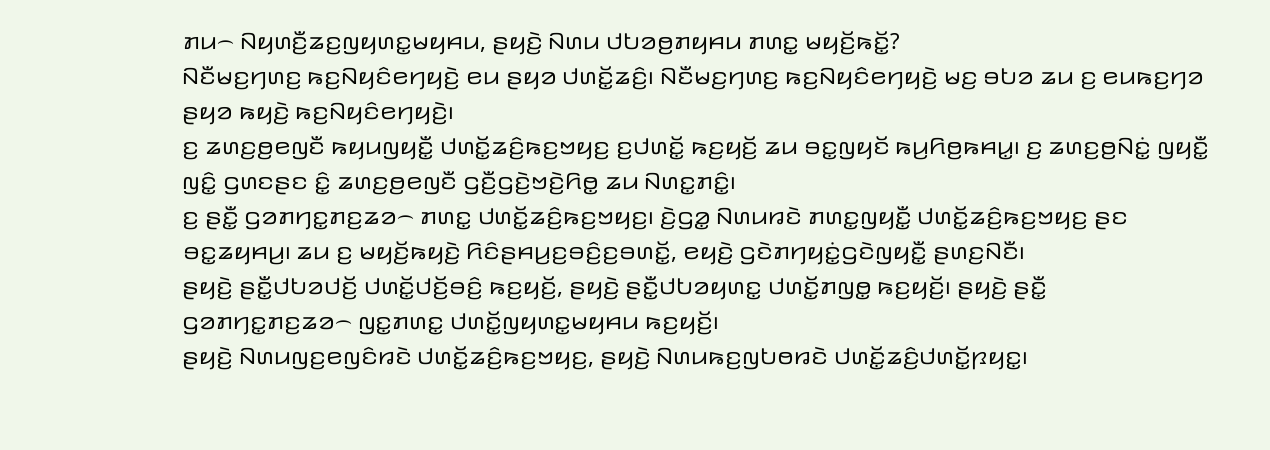ꤊꤣ꤮ ꤡꤟꤛꤢꤪ꤬ꤘꤢ꤬ꤜꤟꤛꤢ꤭ꤗꤟꤌꤣ, ꤔꤟꤢꤧ꤬ ꤡꤛꤣ ꤓꤝꤤꤥ꤬ꤊꤟꤌꤣ ꤊꤛꤢ꤭ ꤗꤟꤢꤩ꤬ꤒꤢꤩ꤭?
ꤡꤢꤪꤗꤢ꤬ꤚꤛꤢ꤬ ꤒꤢ꤬ꤡꤟꤢꤨꤕꤚꤟꤢꤧ꤬ ꤕꤣ ꤔꤟꤤ ꤓꤛꤢꤩ꤭ꤘꤢꤨ꤬꤯ ꤡꤢꤪꤗꤢ꤬ꤚꤛꤢ꤬ ꤒꤢ꤬ꤡꤟꤢꤨꤕꤚꤟꤢꤧ꤬ ꤗꤢ꤬ ꤋꤝꤤ ꤘꤣ ꤢ꤬ ꤕꤣꤒꤢ꤬ꤚꤤ ꤔꤟꤤ ꤒꤟꤢꤧ꤬ ꤒꤢ꤬ꤡꤟꤢꤨꤕꤚꤟꤢꤧ꤬꤯
ꤢ꤬ ꤘꤛꤢ꤬ꤥ꤬ꤕꤜꤢꤪ ꤒꤟꤣꤜꤟꤢꤪ꤭ ꤓꤛꤢꤩ꤭ꤘꤢꤨ꤬ꤒꤢ꤬ꤠꤟꤢ꤬ ꤢ꤬ꤓꤛꤢꤩ꤭ ꤒꤢ꤬ꤟꤢꤩ꤬ ꤘꤣ ꤋꤢ꤭ꤜꤟꤢꤩ ꤒꤣ꤬ꤖꤥ꤬ꤒꤌꤣ꤭꤯ ꤢ꤬ ꤘꤛꤢ꤬ꤥ꤬ꤡꤢꤦ꤭ ꤜꤟꤢꤪ꤭ ꤜꤢꤨ꤭ ꤞꤛꤢꤔꤢ ꤢꤨ꤭ ꤘꤛꤢ꤬ꤥ꤬ꤕꤜꤢꤪ ꤞꤢꤪ꤬ꤞꤢꤧ꤬ꤠꤢꤧ꤬ꤖꤥ꤭ ꤘꤣ ꤡꤛꤢ꤭ꤊꤢꤨ꤭꤯
ꤢ꤬ ꤔꤢꤪ꤭ ꤞꤤꤊꤚꤢ꤭ꤊꤢ꤬ꤘꤤ꤮ ꤊꤛꤢ꤭ ꤓꤛꤢꤩ꤭ꤘꤢꤨ꤬ꤒꤢ꤬ꤠꤟꤢ꤬꤯ ꤢꤧ꤬ꤞꤤ꤭ ꤡꤛꤣꤙꤢꤧ ꤊꤛꤢ꤭ꤜꤟꤢꤪ꤭ ꤓꤛꤢꤩ꤭ꤘꤢꤨ꤬ꤒꤢ꤬ꤠꤟꤢ꤬ ꤔꤢ ꤋꤢ꤭ꤘꤟꤌꤣ꤬꤯ ꤘꤣ ꤢ꤬ ꤗꤟꤢꤩ꤬ꤒꤟꤢꤧ꤬ ꤖꤢꤨꤔꤌꤣ꤬ꤢ꤬ꤋꤢꤨ꤬ꤢ꤬ꤋꤛꤢꤩ꤭, ꤕꤟꤢꤧ꤬ ꤞꤢꤧꤊꤚꤟꤢꤦ꤭ꤞꤢꤧꤜꤟꤢꤪ꤭ ꤔꤛꤢ꤬ꤡꤢꤪ꤯
ꤔꤟꤢꤧ꤬ ꤔꤢꤪ꤭ꤓꤝꤤꤓꤢꤩ꤬ ꤓꤛꤢꤩ꤭ꤓꤢꤩ꤬ꤋꤢꤨ꤬ ꤒꤢ꤬ꤟꤢꤩ꤬, ꤔꤟꤢꤧ꤬ ꤔꤢꤪ꤭ꤓꤝꤤꤟꤛꤢ꤭ ꤓꤛꤢꤩ꤭ꤊꤜꤥ꤭ ꤒꤢ꤬ꤟꤢꤩ꤬꤯ ꤔꤟꤢꤧ꤬ ꤔꤢꤪ꤭ ꤞꤤꤊꤚꤢ꤭ꤊꤢ꤬ꤘꤤ꤮ ꤜꤢ꤭ꤊꤛꤢ꤭ ꤓꤛꤢꤩ꤭ꤜꤟꤛꤢ꤭ꤗꤟꤌꤣ ꤒꤢ꤬ꤟꤢꤩ꤬꤯
ꤔꤟꤢꤧ꤬ ꤡꤛꤣꤜꤢ꤬ꤕꤜꤢꤨꤙꤢꤧ ꤓꤛꤢꤩ꤭ꤘꤢꤨ꤬ꤒꤢ꤬ꤠꤟꤢ꤬, ꤔꤟꤢꤧ꤬ ꤡꤛꤣꤒꤢ꤬ꤜꤝꤥꤙꤢꤧ ꤓꤛꤢꤩ꤭ꤘꤢꤨ꤬ꤓꤛꤢꤩ꤭ꤐꤟꤢ꤭꤯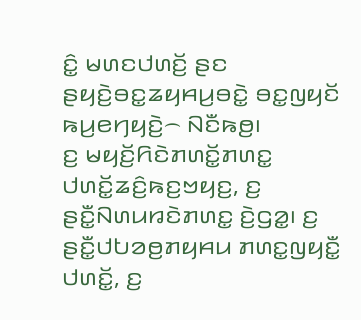ꤢꤨ꤭ ꤗꤛꤢꤓꤛꤢꤩ꤬ ꤔꤢ ꤔꤟꤢꤧ꤬ꤋꤢ꤭ꤘꤟꤌꤣ꤬ꤋꤢꤧ꤭ ꤋꤢ꤭ꤜꤟꤢꤩ ꤒꤣ꤬ꤕꤚꤟꤢꤧ꤬꤮ ꤡꤢꤪꤒꤥ꤬꤯
ꤢ꤬ ꤗꤟꤢꤩ꤬ꤖꤢꤧꤊꤛꤢꤩ꤭ꤊꤛꤢ꤭ ꤓꤛꤢꤩ꤭ꤘꤢꤨ꤬ꤒꤢ꤬ꤠꤟꤢ꤬, ꤢ꤬ ꤔꤢꤪ꤭ꤡꤛꤣꤙꤢꤧꤊꤛꤢ꤭ ꤢꤧ꤬ꤞꤤ꤭꤯ ꤢ꤬ ꤔꤢꤪ꤭ꤓꤝꤤꤥ꤬ꤊꤟꤌꤣ ꤊꤛꤢ꤭ꤜꤟꤢꤪ꤭ ꤓꤛꤢꤩ꤭, ꤢ꤬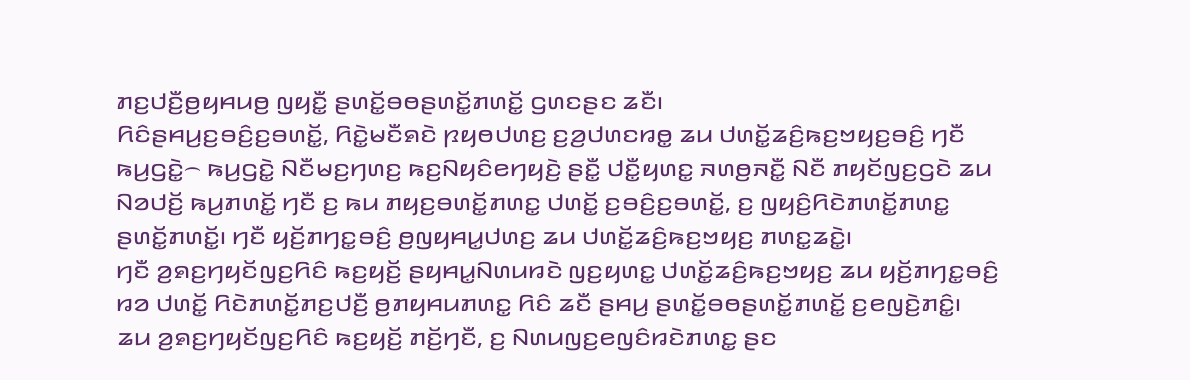ꤊꤢ꤬ꤓꤢꤪ꤬ꤥ꤬ꤟꤌꤣꤥ꤬ ꤜꤟꤢꤪ꤭ ꤔꤛꤢꤩ꤭ꤋꤥꤔꤛꤢꤩ꤭ꤊꤛꤢꤩ꤭ ꤞꤛꤢꤔꤢ ꤘꤢꤪ꤯
ꤖꤢꤨꤔꤌꤣ꤬ꤢ꤬ꤋꤢꤨ꤬ꤢ꤬ꤋꤛꤢꤩ꤭, ꤖꤢꤧ꤭ꤗꤢꤪꤎꤢꤧ ꤐꤟꤥꤓꤛꤢ꤬ ꤢ꤬ꤤ꤬ꤓꤛꤢꤙꤥ꤭ ꤘꤣ ꤓꤛꤢꤩ꤭ꤘꤢꤨ꤬ꤒꤢ꤬ꤠꤟꤢ꤬ꤋꤢꤨ꤬ ꤚꤢꤪ ꤒꤣ꤬ꤞꤢꤧ꤭꤮ ꤒꤣ꤬ꤞꤢꤧ꤭ ꤡꤢꤪꤗꤢ꤬ꤚꤛꤢ꤬ ꤒꤢ꤬ꤡꤟꤢꤨꤕꤚꤟꤢꤧ꤬ ꤔꤢꤪ꤭ ꤓꤢꤪ꤭ꤟꤛꤢ꤭ ꤏꤛꤥ꤬ꤏꤢꤪ꤭ ꤡꤢꤪ ꤊꤟꤢꤩꤜꤢ꤬ꤞꤢꤧ ꤘꤣ ꤡꤤꤓꤢꤩ꤬ ꤒꤣ꤬ꤊꤛꤢꤩ꤭ ꤚꤢꤪ ꤢ꤬ ꤒꤣ ꤊꤟꤢ꤬ꤋꤛꤢꤩ꤭ꤊꤛꤢ꤭ ꤓꤛꤢꤩ꤭ ꤢ꤬ꤋꤢꤨ꤬ꤢ꤬ꤋꤛꤢꤩ꤭, ꤢ꤬ ꤜꤟꤢꤨ꤬ꤖꤢꤧꤊꤛꤢꤩ꤭ꤊꤛꤢ꤭ ꤔꤛꤢꤩ꤭ꤊꤛꤢꤩ꤭꤯ ꤚꤢꤪ ꤟꤢꤩ꤬ꤊꤚꤢ꤭ꤋꤢꤨ꤬ ꤥ꤬ꤜꤟꤌꤣ꤭ꤓꤛꤢ꤬ ꤘꤣ ꤓꤛꤢꤩ꤭ꤘꤢꤨ꤬ꤒꤢ꤬ꤠꤟꤢ꤬ ꤊꤛꤢ꤭ꤘꤢꤧ꤭꤯
ꤚꤢꤪ ꤤ꤬ꤎꤢ꤬ꤚꤟꤢꤩꤜꤢ꤬ꤖꤢꤨ ꤒꤢ꤬ꤟꤢꤩ꤬ ꤔꤟꤌꤣ꤭ꤡꤛꤣꤙꤢꤧ ꤜꤢ꤬ꤟꤛꤢ꤭ ꤓꤛꤢꤩ꤭ꤘꤢꤨ꤬ꤒꤢ꤬ꤠꤟꤢ꤬ ꤘꤣ ꤟꤢꤩ꤬ꤊꤚꤢ꤭ꤋꤢꤨ꤬ ꤙꤤ ꤓꤛꤢꤩ꤭ ꤖꤢꤧꤊꤛꤢꤩ꤭ꤊꤢ꤬ꤓꤢꤪ꤬ ꤥ꤬ꤊꤟꤌꤣꤊꤛꤢ꤭ ꤖꤢꤨ ꤘꤢꤪ ꤔꤌꤣ꤬ ꤔꤛꤢꤩ꤭ꤋꤥꤔꤛꤢꤩ꤭ꤊꤛꤢꤩ꤭ ꤢ꤬ꤕꤜꤢꤧ꤬ꤊꤢꤨ꤭꤯
ꤘꤣ ꤤ꤬ꤎꤢ꤬ꤚꤟꤢꤩꤜꤢ꤬ꤖꤢꤨ ꤒꤢ꤬ꤟꤢꤩ꤬ ꤊꤢꤩ꤬ꤚꤢꤪ, ꤢ꤬ ꤡꤛꤣꤜꤢ꤬ꤕꤜꤢꤨꤙꤢꤧꤊꤛꤢ꤭ ꤔꤢ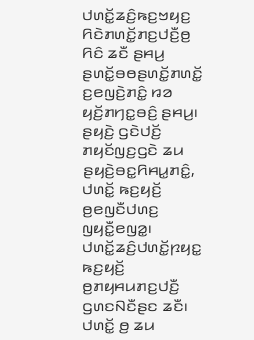ꤓꤛꤢꤩ꤭ꤘꤢꤨ꤬ꤒꤢ꤬ꤠꤟꤢ꤬ ꤖꤢꤧꤊꤛꤢꤩ꤭ꤊꤢ꤬ꤓꤢꤪ꤬ꤥ꤬ ꤖꤢꤨ ꤘꤢꤪ ꤔꤌꤣ꤬ ꤔꤛꤢꤩ꤭ꤋꤥꤔꤛꤢꤩ꤭ꤊꤛꤢꤩ꤭ ꤢ꤬ꤕꤜꤢꤧ꤬ꤊꤢꤨ꤭ ꤙꤤ ꤟꤢꤩ꤬ꤊꤚꤢ꤭ꤋꤢꤨ꤬ ꤔꤌꤣ꤬꤯
ꤔꤟꤢꤧ꤬ ꤞꤢꤧꤓꤢꤩ꤬ ꤊꤟꤢꤩꤜꤢ꤬ꤞꤢꤧ ꤘꤣ ꤔꤟꤢꤧ꤬ꤋꤢ꤭ꤖꤌꤣ꤭ꤊꤢꤨ꤭, ꤓꤛꤢꤩ꤭ ꤒꤢ꤬ꤟꤢꤩ꤬ ꤥ꤬ꤕꤜꤢꤪꤓꤛꤢ꤬ ꤜꤟꤢꤪ꤭ꤕꤜꤤ꤭꤯ ꤓꤛꤢꤩ꤭ꤘꤢꤨ꤬ꤓꤛꤢꤩ꤭ꤐꤟꤢ꤭ ꤒꤢ꤬ꤟꤢꤩ꤬ ꤥ꤬ꤊꤟꤌꤣꤊꤢ꤬ꤓꤢꤪ꤬ ꤞꤛꤢꤡꤢꤪꤔꤢ ꤘꤢꤪ꤯ ꤓꤛꤢꤩ꤭ ꤥ꤬ ꤘꤣ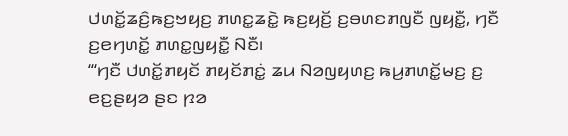ꤓꤛꤢꤩ꤭ꤘꤢꤨ꤬ꤒꤢ꤬ꤠꤟꤢ꤬ ꤊꤛꤢ꤭ꤘꤢꤧ꤭ ꤒꤢ꤬ꤟꤢꤩ꤬ ꤢ꤬ꤋꤛꤢꤊꤜꤢꤪ ꤜꤟꤢꤪ꤭, ꤚꤢꤪ ꤢ꤬ꤕꤚꤛꤢꤩ꤭ ꤊꤛꤢ꤭ꤜꤟꤢꤪ꤭ ꤡꤢꤪ꤯
“‘ꤚꤢꤪ ꤓꤛꤢꤩ꤭ꤊꤟꤢꤩ ꤊꤟꤢꤩꤊꤢꤦ꤭ ꤘꤣ ꤡꤤꤜꤟꤛꤢ꤬ ꤒꤣ꤬ꤊꤛꤢꤩ꤭ꤗꤢ꤬ ꤢ꤬ ꤕꤢ꤬ꤔꤟꤤ ꤔꤢ ꤐꤤ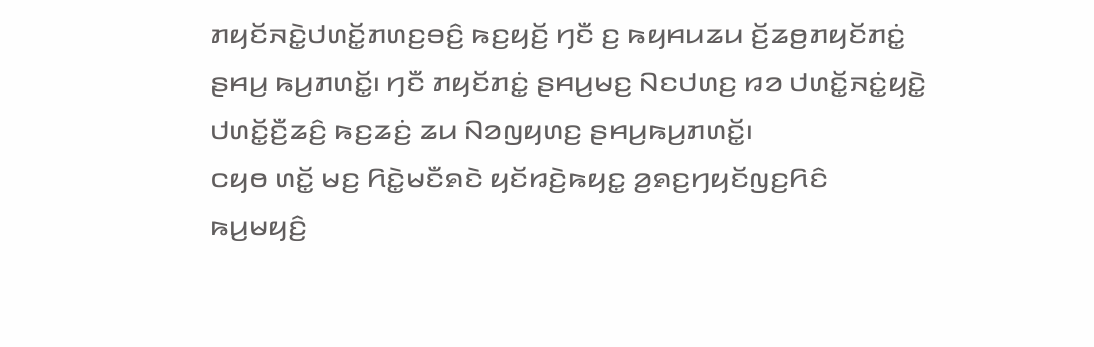ꤊꤟꤢꤩꤏꤢꤧ꤭ꤓꤛꤢꤩ꤭ꤊꤛꤢ꤬ꤋꤢꤨ꤬ ꤒꤢ꤬ꤟꤢꤩ꤬ ꤚꤢꤪ ꤢ꤬ ꤒꤟꤌꤣꤘꤣ ꤢꤩ꤬ꤘꤥ꤬ꤊꤟꤢꤩꤊꤢꤦ꤭ ꤔꤌꤣ꤬ ꤒꤣ꤬ꤊꤛꤢꤩ꤭꤯ ꤚꤢꤪ ꤊꤟꤢꤩꤊꤢꤦ꤭ ꤔꤌꤣ꤬ꤗꤢ꤬ ꤡꤢꤓꤛꤢ꤬ ꤙꤤ ꤓꤛꤢꤩ꤭ꤏꤢꤦ꤭ꤟꤢꤧ꤭ ꤓꤛꤢꤩ꤭ꤢꤪ꤬ꤘꤢꤨ꤬ ꤒꤢ꤬ꤘꤢꤦ꤬ ꤘꤣ ꤡꤤꤜꤟꤛꤢ꤬ ꤔꤌꤣ꤬ꤒꤣ꤬ꤊꤛꤢꤩ꤭꤯
ꤍꤟꤥ ꤛꤢꤩ꤭ ꤗꤢ꤬ ꤖꤢꤧ꤭ꤗꤢꤪꤎꤢꤧ ꤟꤢꤩꤙꤢꤧ꤬ꤒꤟꤢ꤭ ꤤ꤬ꤎꤢ꤬ꤚꤟꤢꤩꤜꤢ꤬ꤖꤢꤨ ꤒꤣ꤬ꤗꤟꤢꤨ꤬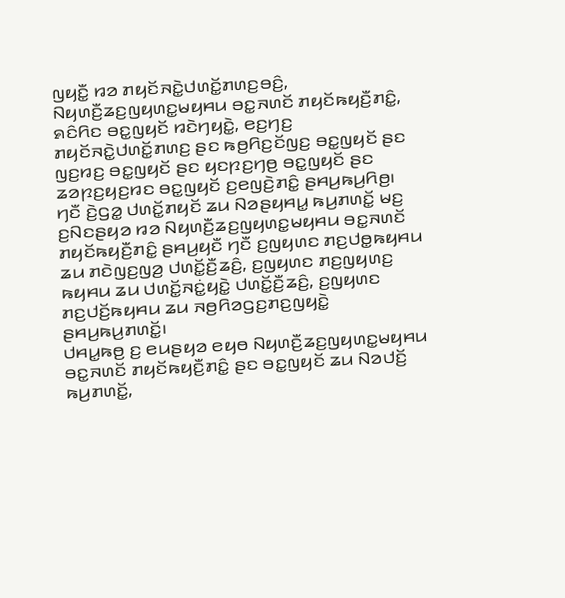ꤜꤟꤢꤪ꤭ ꤙꤤ ꤊꤟꤢꤩꤏꤢꤧ꤭ꤓꤛꤢꤩ꤭ꤊꤛꤢ꤬ꤋꤢꤨ꤬, ꤡꤟꤛꤢꤪ꤬ꤘꤢ꤬ꤜꤟꤛꤢ꤭ꤗꤟꤌꤣ ꤋꤢ꤭ꤏꤛꤢꤩ ꤊꤟꤢꤩꤒꤟꤢꤪ꤬ꤊꤢꤨ꤭, ꤎꤢꤨꤖꤢ ꤋꤢ꤭ꤜꤟꤢꤩ ꤙꤢꤧꤚꤟꤢꤧ꤭, ꤕꤢ꤬ꤚꤢ꤬ ꤊꤟꤢꤩꤏꤢꤧ꤭ꤓꤛꤢꤩ꤭ꤊꤛꤢ꤬ ꤔꤢ ꤒꤥ꤬ꤖꤢ꤬ꤢꤩꤜꤢ꤬ ꤋꤢ꤭ꤜꤟꤢꤩ ꤔꤢ ꤜꤢ꤬ꤙꤢ꤬ ꤋꤢ꤭ꤜꤟꤢꤩ ꤔꤢ ꤟꤢꤐꤢ꤬ꤚꤥ꤬ ꤋꤢ꤭ꤜꤟꤢꤩ ꤔꤢ ꤘꤤꤐꤢ꤬ꤟꤢ꤬ꤙꤢ ꤋꤢ꤭ꤜꤟꤢꤩ ꤢ꤬ꤕꤜꤢꤧ꤬ꤊꤢꤨ꤭ ꤔꤌꤣ꤬ꤒꤣ꤬ꤖꤥ꤬꤯
ꤚꤢꤪ ꤢꤧ꤬ꤞꤤ꤭ ꤓꤛꤢꤩ꤭ꤊꤟꤢꤩ ꤘꤣ ꤡꤤꤔꤟꤌꤣ꤭ ꤒꤣ꤬ꤊꤛꤢꤩ꤭ ꤗꤢ꤬ ꤢ꤬ꤡꤢꤔꤟꤤ ꤙꤤ ꤡꤟꤛꤢꤪ꤬ꤘꤢ꤬ꤜꤟꤛꤢ꤭ꤗꤟꤌꤣ ꤋꤢ꤭ꤏꤛꤢꤩ ꤊꤟꤢꤩꤒꤟꤢꤪ꤬ꤊꤢꤨ꤭ ꤔꤌꤣ꤬ꤟꤢꤪ ꤚꤢꤪ ꤢ꤬ꤜꤟꤛꤢ ꤊꤢ꤬ꤓꤥ꤭ꤒꤟꤌꤣ ꤘꤣ ꤊꤢꤧꤜꤢ꤬ꤜꤤ꤬ ꤓꤛꤢꤩ꤭ꤢꤪ꤬ꤘꤢꤨ꤬, ꤢ꤬ꤜꤟꤛꤢ ꤊꤢ꤬ꤜꤟꤛꤢ꤬ ꤒꤟꤌꤣ ꤘꤣ ꤓꤛꤢꤩ꤭ꤏꤢꤦ꤭ꤟꤢꤧ꤭ ꤓꤛꤢꤩ꤭ꤢꤪ꤬ꤘꤢꤨ꤬, ꤢ꤬ꤜꤟꤛꤢ ꤊꤢ꤬ꤓꤢꤩ꤬ꤒꤟꤌꤣ ꤘꤣ ꤏꤥ꤬ꤖꤤꤞꤢ꤬ꤊꤢ꤬ꤜꤟꤢꤧ꤭ ꤔꤌꤣ꤬ꤒꤣ꤬ꤊꤛꤢꤩ꤭꤯
ꤓꤌꤣ꤭ꤒꤥ꤬ ꤢ꤬ ꤕꤣꤔꤟꤤ ꤕꤟꤥ ꤡꤟꤛꤢꤪ꤬ꤘꤢ꤬ꤜꤟꤛꤢ꤭ꤗꤟꤌꤣ ꤋꤢ꤭ꤏꤛꤢꤩ ꤊꤟꤢꤩꤒꤟꤢꤪ꤬ꤊꤢꤨ꤭ ꤔꤢ ꤋꤢ꤭ꤜꤟꤢꤩ ꤘꤣ ꤡꤤꤓꤢꤩ꤬ ꤒꤣ꤬ꤊꤛꤢꤩ꤭,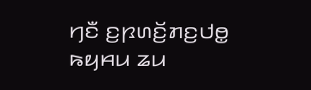ꤚꤢꤪ ꤢ꤬ꤐꤛꤢꤩ꤬ꤊꤢ꤬ꤓꤥ꤭ ꤒꤟꤌꤣ ꤘꤣ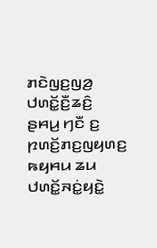ꤊꤢꤧꤜꤢ꤬ꤜꤤ꤬ ꤓꤛꤢꤩ꤭ꤢꤪ꤬ꤘꤢꤨ꤬ ꤔꤌꤣ꤬ ꤚꤢꤪ ꤢ꤬ ꤐꤛꤢꤩ꤬ꤊꤢ꤬ꤜꤟꤛꤢ꤬ ꤒꤟꤌꤣ ꤘꤣ ꤓꤛꤢꤩ꤭ꤏꤢꤦ꤭ꤟꤢꤧ꤭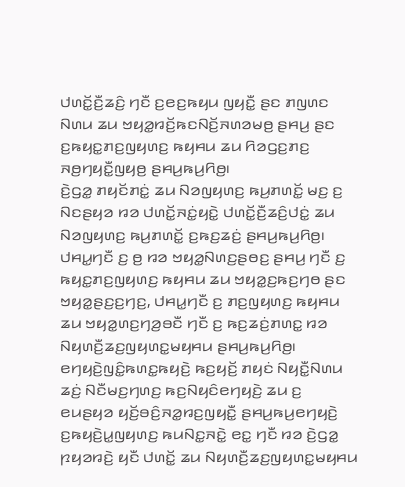ꤓꤛꤢꤩ꤭ꤢꤪ꤬ꤘꤢꤨ꤬ ꤚꤢꤪ ꤢ꤬ꤕꤢ꤬ꤒꤟꤣ ꤜꤟꤢꤪ꤭ ꤔꤢ ꤊꤜꤛꤢ ꤡꤛꤣ ꤘꤣ ꤠꤟꤤ꤭ꤙꤢꤩ꤬ꤒꤢꤡꤢꤩ꤬ꤏꤛꤤꤗꤥ꤬ ꤔꤌꤣ꤬ ꤔꤢ ꤢ꤬ꤒꤟꤢ꤭ꤊꤢ꤬ꤜꤟꤛꤢ꤬ ꤒꤟꤌꤣ ꤘꤣ ꤖꤤꤞꤢ꤬ꤊꤢ꤬ ꤏꤥ꤬ꤚꤟꤢꤪ꤭ꤜꤟꤥ꤬ ꤔꤌꤣ꤬ꤒꤣ꤬ꤖꤥ꤬꤯
ꤢꤧ꤬ꤞꤤ꤭ ꤊꤟꤢꤩꤊꤢꤦ꤭ ꤘꤣ ꤡꤤꤜꤟꤛꤢ꤬ ꤒꤣ꤬ꤊꤛꤢꤩ꤭ ꤗꤢ꤬ ꤢ꤬ ꤡꤢꤔꤟꤤ ꤙꤤ ꤓꤛꤢꤩ꤭ꤏꤢꤦ꤭ꤟꤢꤧ꤭ ꤓꤛꤢꤩ꤭ꤢꤪ꤬ꤘꤢꤨ꤬ꤓꤢꤦ꤭ ꤘꤣ ꤡꤤꤜꤟꤛꤢ꤬ ꤒꤣ꤬ꤊꤛꤢꤩ꤭ ꤢ꤬ꤒꤢ꤬ꤘꤢꤦ꤬ ꤔꤌꤣ꤬ꤒꤣ꤬ꤖꤥ꤬꤯
ꤓꤌꤣ꤭ꤚꤢꤪ ꤢ꤬ ꤥ꤬ ꤙꤤ ꤠꤟꤤ꤭ꤡꤛꤢ꤬ꤔꤥꤢ꤬ ꤔꤌꤣ꤬ ꤚꤢꤪ ꤢ꤬ ꤒꤟꤢ꤭ꤊꤢ꤬ꤜꤟꤛꤢ꤬ ꤒꤟꤌꤣ ꤘꤣ ꤠꤟꤤ꤭ꤢ꤬ꤒꤢ꤬ꤚꤥ ꤔꤢ ꤠꤟꤤ꤭ꤔꤢ꤬ꤢ꤬ꤚꤢ꤬, ꤓꤌꤣ꤭ꤚꤢꤪ ꤢ꤬ ꤊꤢ꤬ꤜꤟꤛꤢ꤬ ꤒꤟꤌꤣ ꤘꤣ ꤠꤟꤤ꤭ꤛꤢ꤬ꤚꤤ꤬ꤋꤢꤪ ꤚꤢꤪ ꤢ꤬ ꤒꤢ꤬ꤘꤢꤦ꤬ꤊꤛꤢ꤭ ꤙꤤ ꤡꤟꤛꤢꤪ꤬ꤘꤢ꤬ꤜꤟꤛꤢ꤭ꤗꤟꤌꤣ ꤔꤌꤣ꤬ꤒꤣ꤬ꤖꤥ꤬꤯
ꤕꤚꤟꤢꤧ꤬ꤜꤢꤨ꤭ꤒꤛꤢ꤭ꤒꤟꤢꤧ꤬ ꤒꤢ꤬ꤟꤢꤩ꤬ ꤊꤟꤢꤦ ꤡꤟꤢꤪ꤭ꤡꤛꤣ ꤘꤢꤦ꤬ ꤡꤢꤪꤗꤢ꤬ꤚꤛꤢ꤬ ꤒꤢ꤬ꤡꤟꤢꤨꤕꤚꤟꤢꤧ꤬ ꤘꤣ ꤢ꤬ ꤕꤣꤔꤟꤤ ꤟꤢꤩ꤬ꤋꤢꤨ꤬ꤏꤤ꤭ꤙꤢ꤬ꤜꤟꤢꤪ꤭ ꤔꤌꤣ꤬ꤒꤣ꤬ꤕꤚꤟꤢꤧ꤬ ꤢ꤬ꤒꤟꤢꤧ꤬ꤣ꤭ꤜꤟꤛꤢ꤬ ꤒꤣꤡꤢ꤭ꤏꤢꤧ꤭ ꤕꤢ꤭ ꤚꤢꤪ ꤙꤤ ꤢꤧ꤬ꤞꤤ꤭ ꤐꤟꤤꤙꤢꤧ꤬ ꤟꤢꤪ ꤓꤛꤢꤩ꤭ ꤘꤣ ꤡꤟꤛꤢꤪ꤬ꤘꤢ꤬ꤜꤟꤛꤢ꤭ꤗꤟꤌꤣ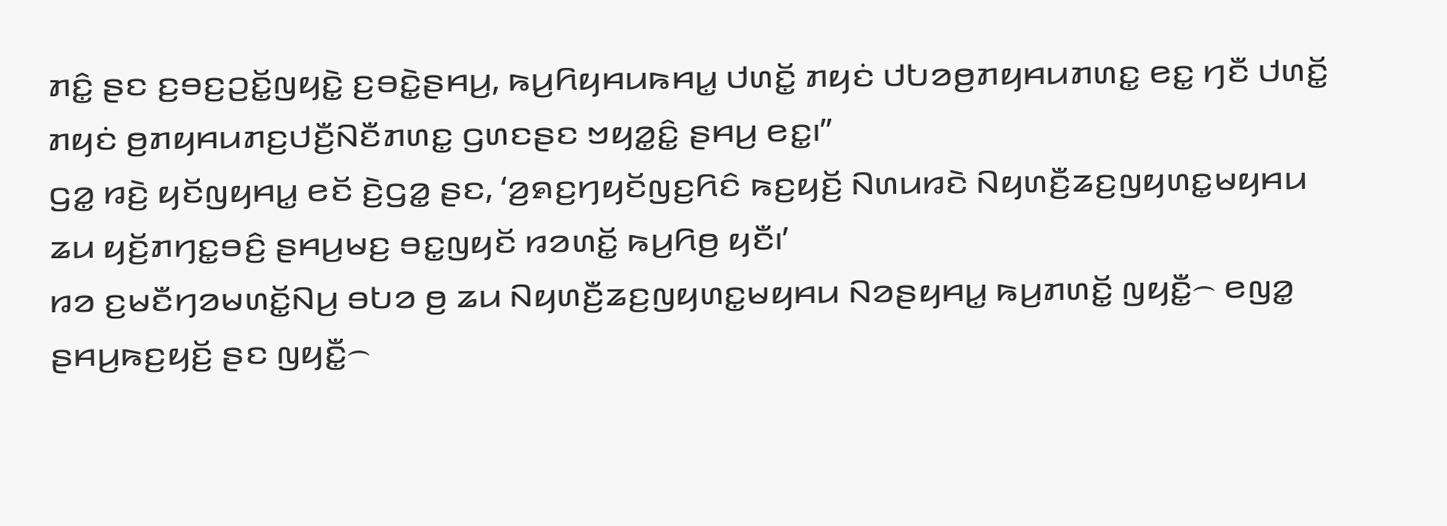ꤊꤢꤨ꤭ ꤔꤢ ꤢ꤬ꤋꤢ꤬ꤑꤢꤩ꤭ꤜꤟꤢꤧ꤭ ꤢ꤬ꤋꤢꤧ꤭ꤔꤌꤣ꤬, ꤒꤣ꤬ꤖꤟꤌꤣꤒꤌꤣ꤭ ꤓꤛꤢꤩ꤭ ꤊꤟꤢꤦ ꤓꤝꤤꤥ꤬ꤊꤟꤌꤣꤊꤛꤢ꤭ ꤕꤢ꤭ ꤚꤢꤪ ꤓꤛꤢꤩ꤭ ꤊꤟꤢꤦ ꤥ꤬ꤊꤟꤌꤣꤊꤢ꤬ꤓꤢꤪ꤬ꤡꤢꤪꤊꤛꤢ꤭ ꤞꤛꤢꤔꤢ ꤠꤟꤤ꤭ꤢꤨ꤭ ꤔꤌꤣ꤬ ꤕꤢ꤭꤯”
ꤞꤤ꤭ ꤙꤢꤧ꤬ ꤟꤢꤩꤜꤟꤌꤣ꤭ ꤕꤢꤩ ꤢꤧ꤬ꤞꤤ꤭ ꤔꤢ, ‘ꤤ꤬ꤎꤢ꤬ꤚꤟꤢꤩꤜꤢ꤬ꤖꤢꤨ ꤒꤢ꤬ꤟꤢꤩ꤬ ꤡꤛꤣꤙꤢꤧ ꤡꤟꤛꤢꤪ꤬ꤘꤢ꤬ꤜꤟꤛꤢ꤭ꤗꤟꤌꤣ ꤘꤣ ꤟꤢꤩ꤬ꤊꤚꤢ꤭ꤋꤢꤨ꤬ ꤔꤌꤣ꤬ꤗꤢ꤬ ꤋꤢ꤭ꤜꤟꤢꤩ ꤙꤤꤛꤢꤩ꤭ ꤒꤣ꤬ꤖꤥ꤬ ꤟꤢꤪ꤯’
ꤙꤤ ꤢ꤬ꤗꤢꤪꤚꤤꤗꤛꤢꤩ꤭ꤡꤣ꤬ ꤋꤝꤤ ꤥ꤬ ꤘꤣ ꤡꤟꤛꤢꤪ꤬ꤘꤢ꤬ꤜꤟꤛꤢ꤭ꤗꤟꤌꤣ ꤡꤤꤔꤟꤌꤣ꤭ ꤒꤣ꤬ꤊꤛꤢꤩ꤭ ꤜꤟꤢꤪ꤭꤮ ꤕꤜꤤ꤭ ꤔꤌꤣ꤬ꤒꤢ꤬ꤟꤢꤩ꤬ ꤔꤢ ꤜꤟꤢꤪ꤭꤮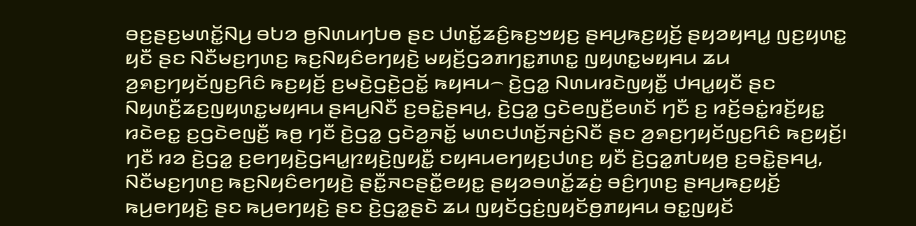ꤋꤢ꤬ꤔꤢ꤬ꤗꤛꤢꤩ꤭ꤡꤣ꤬ ꤋꤝꤤ ꤥ꤬ꤡꤛꤣꤚꤝꤥ ꤔꤢ ꤓꤛꤢꤩ꤭ꤘꤢꤨ꤬ꤒꤢ꤬ꤠꤟꤢ꤬ ꤔꤌꤣ꤬ꤒꤢ꤬ꤟꤢꤩ꤬ ꤔꤟꤤꤟꤌꤣ꤭ ꤜꤢ꤬ꤟꤛꤢ꤭ ꤟꤢꤪ ꤔꤢ ꤡꤢꤪꤗꤢ꤬ꤚꤛꤢ꤬ ꤒꤢ꤬ꤡꤟꤢꤨꤕꤚꤟꤢꤧ꤬ ꤗꤟꤢꤩ꤬ꤞꤤꤊꤚꤢ꤭ꤊꤛꤢ꤭ ꤜꤟꤛꤢ꤭ꤗꤟꤌꤣ ꤘꤣ ꤤ꤬ꤎꤢ꤬ꤚꤟꤢꤩꤜꤢ꤬ꤖꤢꤨ ꤒꤢ꤬ꤟꤢꤩ꤬ ꤢ꤬ꤗꤢꤧ꤬ꤞꤢꤧ꤬ꤑꤢꤩ꤭ ꤒꤟꤌꤣ꤮ ꤢꤧ꤬ꤞꤤ꤭ ꤡꤛꤣꤙꤢꤧꤜꤟꤢꤪ꤭ ꤓꤌꤣ꤭ꤟꤢꤪ ꤔꤢ ꤡꤟꤛꤢꤪ꤬ꤘꤢ꤬ꤜꤟꤛꤢ꤭ꤗꤟꤌꤣ ꤔꤌꤣ꤬ꤡꤢꤪ ꤢ꤬ꤋꤢꤧ꤭ꤔꤌꤣ꤬, ꤢꤧ꤬ꤞꤤ꤭ ꤞꤢꤧꤕꤜꤢꤪ꤬ꤕꤛꤢꤩ ꤚꤢꤪ ꤢ꤬ ꤙꤢꤩ꤬ꤋꤢꤦ꤭ꤙꤢꤩ꤬ꤟꤢ꤭ ꤙꤢꤧꤕꤢ꤭ ꤢ꤬ꤞꤢꤧꤕꤜꤢꤪ꤬ ꤒꤥ꤬ ꤚꤢꤪ ꤢꤧ꤬ꤞꤤ꤭ ꤞꤢꤧꤤ꤬ꤏꤢꤩ꤭ ꤗꤛꤢꤓꤛꤢꤩ꤬ꤏꤢꤦ꤬ꤡꤢꤪ ꤔꤢ ꤤ꤬ꤎꤢ꤬ꤚꤟꤢꤩꤜꤢ꤬ꤖꤢꤨ ꤒꤢ꤬ꤟꤢꤩ꤬꤯
ꤚꤢꤪ ꤙꤤ ꤢꤧ꤬ꤞꤤ꤭ ꤢ꤬ꤕꤚꤟꤢꤧ꤬ꤞꤌꤣ꤭ꤐꤟꤢꤧ꤬ꤜꤟꤢꤪ꤭ ꤢꤟꤌꤣꤕꤚꤟꤢ꤬ꤓꤛꤢ꤬ ꤟꤢꤪ ꤢꤧ꤬ꤞꤤ꤭ꤊꤝꤟꤥ꤬ ꤢ꤬ꤋꤢꤧ꤭ꤔꤌꤣ꤬, ꤡꤢꤪꤗꤢ꤬ꤚꤛꤢ꤬ ꤒꤢ꤬ꤡꤟꤢꤨꤕꤚꤟꤢꤧ꤬ ꤔꤢꤪ꤭ꤏꤢꤔꤢꤪ꤭ꤕꤟꤢ꤭ ꤔꤟꤤꤋꤛꤢꤩ꤭ꤘꤢꤦ꤬ ꤋꤢꤨ꤬ꤚꤛꤢ꤬ ꤔꤌꤣ꤬ꤒꤢ꤬ꤟꤢꤩ꤬ ꤒꤣ꤬ꤕꤚꤟꤢꤧ꤬ ꤔꤢ ꤒꤣ꤬ꤕꤚꤟꤢꤧ꤬ ꤔꤢ ꤢꤧ꤬ꤞꤤ꤭ꤔꤢꤧ ꤘꤣ ꤜꤟꤢꤩꤞꤢꤦ꤬ꤜꤟꤢꤩꤥ꤬ꤊꤟꤌꤣ ꤋꤢ꤭ꤜꤟꤢꤩ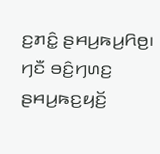ꤢ꤬ꤊꤢꤨ꤭ ꤔꤌꤣ꤬ꤒꤣ꤬ꤖꤥ꤬꤯ ꤚꤢꤪ ꤋꤢꤨ꤬ꤚꤛꤢ꤬ ꤔꤌꤣ꤬ꤒꤢ꤬ꤟꤢꤩ꤬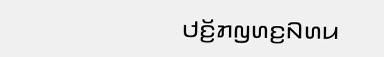ꤓꤢꤩ꤬ꤊꤜꤛꤢ꤬ꤡꤛꤣ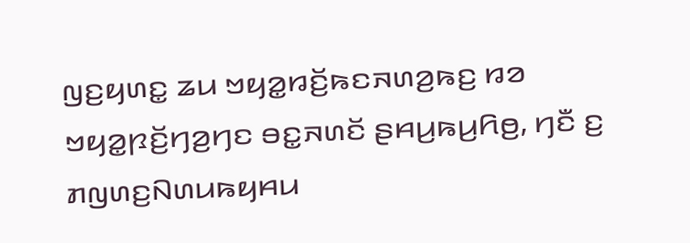ꤜꤢ꤬ꤟꤛꤢ꤭ ꤘꤣ ꤠꤟꤤ꤭ꤙꤢꤩ꤬ꤒꤢꤏꤛꤤ꤬ꤒꤢ꤬ ꤙꤤ ꤠꤟꤤ꤭ꤐꤢꤩ꤬ꤚꤤ꤬ꤚꤢ ꤋꤢ꤭ꤏꤛꤢꤩ ꤔꤌꤣ꤬ꤒꤣ꤬ꤖꤥ꤬, ꤚꤢꤪ ꤢ꤬ ꤊꤜꤛꤢ꤬ꤡꤛꤣꤒꤟꤌꤣ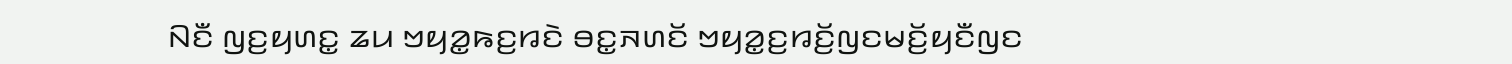ꤡꤢꤪ ꤜꤢ꤬ꤟꤛꤢ꤭ ꤘꤣ ꤠꤟꤤ꤭ꤒꤢ꤬ꤙꤢꤧ ꤋꤢ꤭ꤏꤛꤢꤩ ꤠꤟꤤ꤭ꤢ꤬ꤙꤢꤩ꤬ꤜꤢꤗꤢꤩ꤬ꤟꤢꤪꤜꤢ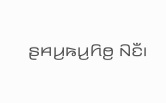ꤔꤌꤣ꤬ꤒꤣ꤬ꤖꤥ꤬ ꤡꤢꤪ꤯